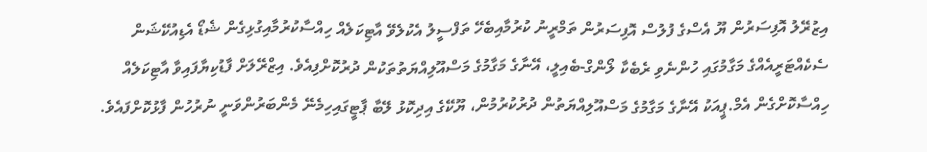އިޒުރޭލު އޮފިސަރުން ޔޫ އެސްގެ ފުލުސް އޮފިސަރުން ތަމްރީނު ކުރުމާއިބެހޭ ތަފްސީލު އެކުލެވޭ އާޓިކަލެއް ހިއްސާކުރުމާއިގުޅިގެން ޝެޑޯ އެޑިއުކޭޝަން ސެކެއްޓަރީއެއްގެ މަގާމުގައި ހުންނެވި ރެބެކާ ލޯންގް-ބެއިލީ، އޭނާގެ މަގާމުގެ މަސްއޫލިއްޔަތުތަކުން ދުރުކޮށްފިއެވެ. އިޒްރޭލަށް ފާޑުކިޔާފައިވާ އާޓިކަލެއް ހިއްސާކޮށްގެން އެމް.ޕީއަކު އޭނާގެ މަގާމުގެ މަސްއޫލިއްޔަތުން ދުރުކުރުމުން، ޔޫކޭގެ އިދިކޮޅު ލޭބާ ޕާޓީގައިހިމެނޭ މެންބަރުންވަނީ ނުރުހުން ފާޅުކޮށްފައެވެ.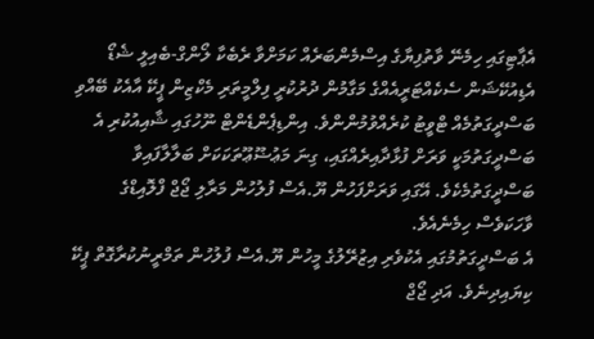އެޕާޓިގައި ހިމެނޭ ވާތުފިޔާގެ އިސްމެންބަރެއް ކަމަށްވާ ރެބެކާ ލޯންގް-ބެއިލީ ޝެޑޯ އެޑިއުކޭޝަން ސެކެއްޓަރީއެއްގެ މަގާމުން ދުރުކުރީ ފިލްމީތަރި މެކްޒިން ޕީކޭ އާއެކު ބޭއްވި ބަސްދީގަތުމެއް ޓްވީޓު ކުރެއްވުމުންންވެ. އިންޑިޕެންޑެންޓް ނޫހުގައި ޝާއިއުކުރި އެ ބަސްދީގަތުމަކީ ވަރަށް ފުޅާދާއިރެއްގައި، ގިނަ މަޢުޟޫޢޫތަކަކަށް ބަލާލާފައިވާ ބަސްދީގަތުމެކެވެ. އޭގައި ވަރަށްފަހުން ޔޫ.އެސް ފުލުހުން މަރާލި ޖޯޖް ފްލޮއިޑްގެ ވާހަކަވެސް ހިމެނެއެވެ.
އެ ބަސްދީގަތުމުގައި އެކުވެރި އިޒުރޭލުގެ މީހުން ޔޫ.އެސް ފުލުހުން ތަމްރީނުކުރާގޮތް ޕީކޭ ކިޔައިދިނެވެ. އަދި ޖޯޖް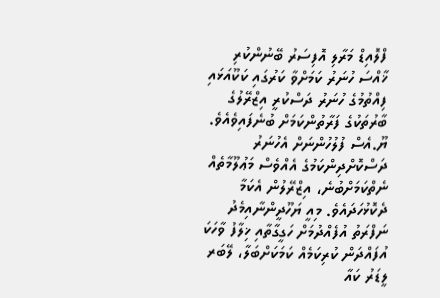ފްލޮއިޑް މަރާލި އޮފިސަރު ބޭނުންކުރި ޚާއްސަ ހުނަރު ކަމަށްވާ ކަރުގައި ކަކޫއަޅައި ފިއްތުމުގެ ހުނަރު ދަސްކުރީ އިޒްރޭލުގެ ބާރުތަކުގެ ފަރާތުންކަމަށް ބުނެފައިވެއެވެ. ޔޫ.އެސް ފުލުހުންނަށް އެހުނަރު ދަސްކޮށްދިންކަމުގެ އެއްވެސް މަޢުލޫމާތެއް ނެތްކަމަށްބުނެ، އިޒްރޭލުން އެކަމާ ދެކޮޅުހަދައެވެ. މިއީ ޔަހޫދީންނާއިމެދު ނަފްރަތު އުފެއްދުމަށް ހަގީގާތާއި ޚިލާފު ވާހަކަ އުފައްދަން ކުރިކަމެއް ކަމަކަށްބަލާ، ލޭބަރ ލީޑަރު ކައާ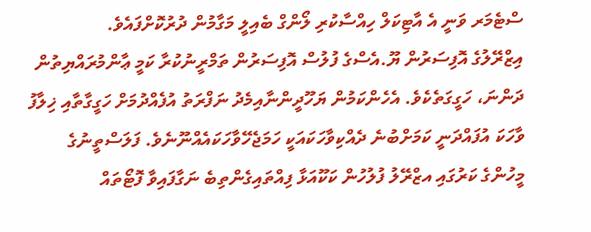ސްޓެމަރ ވަނީ އެ އާޓިކަލް ހިއްސާކުރި ލޯންގް ބެއިލީ މަގާމުން ދުރުކޮށްފައެވެ.
އިޒްރޭލުގެ އޮފިސަރުން ޔޫ.އެސްގެ ފުލުސް އޮފިސަރުން ތަމްރީނުކުރާ ކަމީ ޢާންމުރައްޔިތުން ދަންނަ، ހަގީގަތެކެވެ. އެހެންކަމުން ޔަހޫދީންނާއިމެދު ނަފްރަތު އުފެއްދުމަށް ހަގީގާތާއި ޚިލާފު ވާހަކަ އުފައްދަނީ ކަމަށްބުނެ ދެއްކިވާހަކައަކީ ހަމަޖެހޭވާހަކައެއްނޫނެވެ. ފަލަސްތީނުގެ މީހުންގެ ކަރުގައި އޒްރޭލު ފުލުހުން ކަކޫއަޅާ ފިއްތައިގެންތިބެ ނަގާފައިވާ ފޮޓޯތައް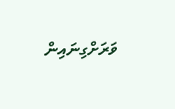ވަރަށްގިނައިން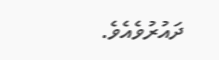ދައުރުވެއެވެ.